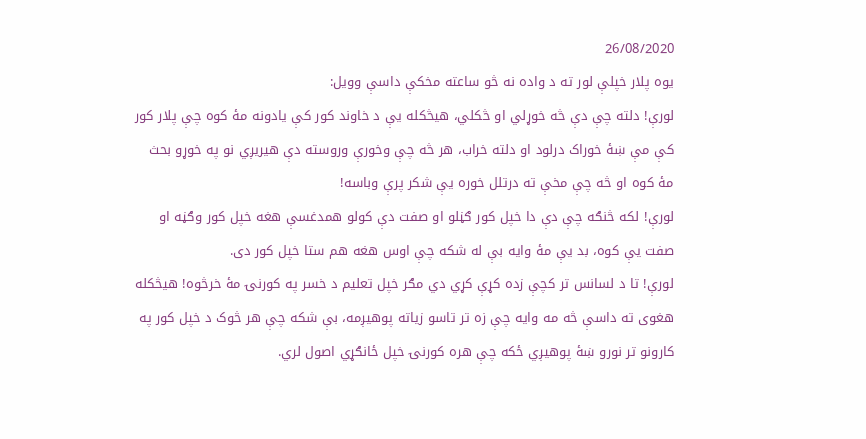26/08/2020
یوه پلار خپلې لور ته د واده نه څو ساعته مخکې داسې وویل:
لورې! دلته چې دې څه خوړلي او څکلي، هیڅکله یې د خاوند کور کې یادونه مۀ کوه چې پلار کور کې مې ښۀ خوراک درلود او دلته خراب، هر څه چې وخورې وروسته دې هیریږي نو په خوړو بحث مۀ کوه او څه چې مخې ته درتلل خوره یې شکر پرې وباسه!
لورې! لکه څنګه چې دې دا خپل کور ګڼلو او صفت دې کولو همدغسې هغه خپل کور وګڼه او صفت یې کوه، بد یې مۀ وایه بې له شکه چې اوس هغه هم ستا خپل کور دی.
لورې! تا د لسانس تر کچې زده کړې کړي دي مګر خپل تعلیم د خسر په کورنۍ مۀ خرڅوه! هیڅکله هغوی ته داسې څه مه وایه چې زه تر تاسو زیاته پوهیږمه، بې شکه چې هر څوک د خپل کور په کارونو تر نورو ښۀ پوهیږي ځکه چې هره کورنۍ خپل ځانګړي اصول لري.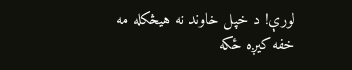لورې! د خپل خاوند نه هیڅکله مه خفه کیږه ځکه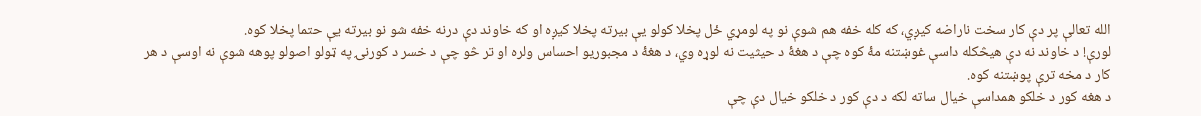الله تعالې پر دې کار سخت ناراضه کیږي، که کله خفه هم شوې نو په لومړي ځل پخلا کولو یې بیرته پخلا کیږه او که خاوند دې درنه خفه شو نو بیرته یې حتما پخلا کوه.
لورې! د خاوند نه دې هیڅکله داسې غوښتنه مۀ کوه چې د هغۀ د حیثیت نه لوړه وي، د هغۀ د مجبوریو احساس ولره او تر څو چې د خسر د کورنۍ په ټولو اصولو پوهه شوې نه اوسې د هر کار د مخه ترې پوښتنه کوه.
د هغه کور د خلکو همداسې خیال ساته لکه د دې کور د خلکو خیال دې چې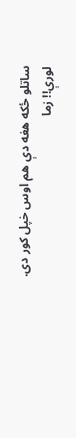ساتلو ځکه هغه دې هم اوس خپل کور دی.
لورې!! زما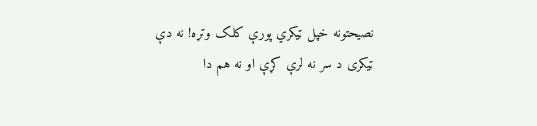نصیحتونه خپل ټیکري پورې کلک وتړه! نه دې ټیکری د سر نه لرې کړې او نه هم دا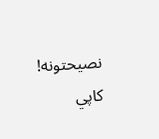نصیحتونه!
کاپي